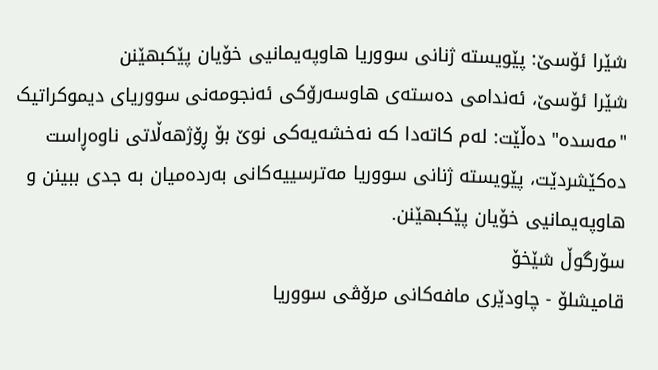شێرا ئۆسێ: پێویستە ژنانی سووریا هاوپەیمانیی خۆیان پێكبهێنن
شێرا ئۆسێ، ئەندامی دەستەی هاوسەرۆکی ئەنجومەنی سووریای دیموکراتیک "مەسدە" دەڵێت: لەم کاتەدا کە نەخشەیەکی نوێ بۆ ڕۆژهەڵاتی ناوەڕاست دەکێشردێت، پێویستە ژنانی سووریا مەترسییەکانی بەردەمیان بە جدی ببینن و هاوپەیمانیی خۆیان پێکبهێنن.
سۆرگوڵ شێخۆ
قامیشلۆ - چاودێری مافەکانی مرۆڤی سووریا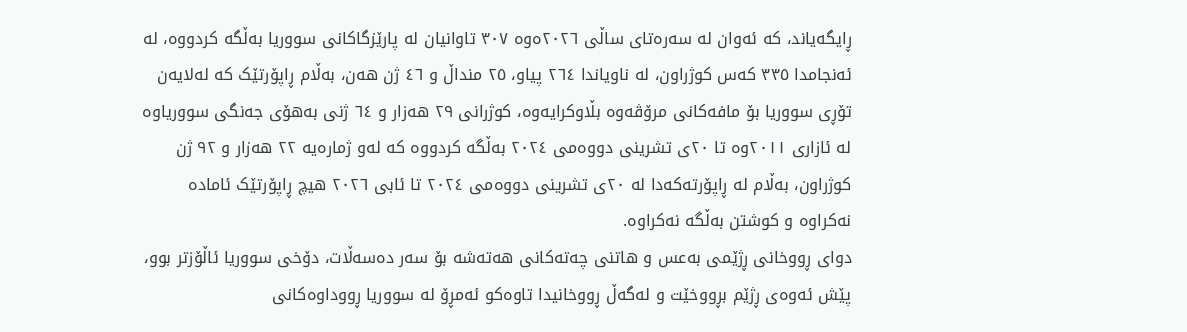ڕایگەیاند، کە ئەوان لە سەرەتای ساڵی ٢٠٢٦ەوە ٣٠٧ تاوانیان لە پارێزگاکانی سووریا بەڵگە کردووە، لە ئەنجامدا ٣٣٥ کەس کوژراون، لە ناویاندا ٢٦٤ پیاو، ٢٥ منداڵ و ٤٦ ژن هەن، بەڵام ڕاپۆرتێک کە لەلایەن تۆڕی سووریا بۆ مافەکانی مرۆڤەوە بڵاوکرایەوە، کوژرانی ٢٩ هەزار و ٦٤ ژنی بەهۆی جەنگی سووریاوە لە ئازاری ٢٠١١وە تا ٢٠ی تشرینی دووەمی ٢٠٢٤ بەڵگە کردووە کە لەو ژمارەیە ٢٢ هەزار و ٩٢ ژن کوژراون، بەڵام لە ڕاپۆرتەکەدا لە ٢٠ی تشرینی دووەمی ٢٠٢٤ تا ئابی ٢٠٢٦ هیچ ڕاپۆرتێک ئامادە نەکراوە و کوشتن بەڵگە نەکراوە.
دوای ڕووخانی ڕژێمی بەعس و هاتنی چەتەکانی هەتەشە بۆ سەر دەسەڵات، دۆخی سووریا ئاڵۆزتر بوو، پێش ئەوەی ڕژێم بڕووخێت و لەگەڵ ڕووخانیدا تاوەکو ئەمڕۆ لە سووریا ڕووداوەکانی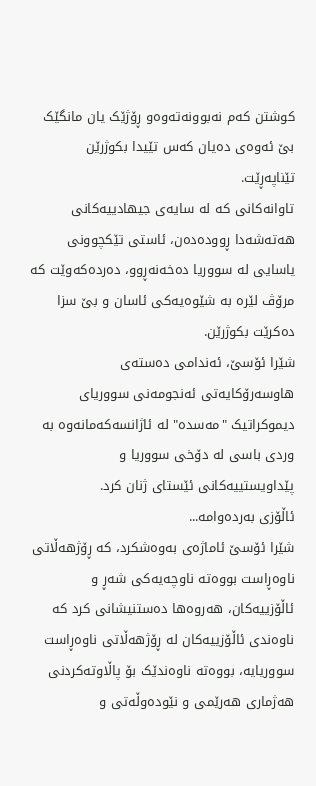کوشتن کەم نەبوونەتەوەو ڕۆژێک یان مانگێک بێ ئەوەی دەیان کەس تێیدا بکوژرێن تێناپەڕێت.
تاوانەکانی کە لە سایەی جیهادییەکانی هەتەشەدا ڕوودەدەن، ئاستی تێکچوونی یاسایی لە سووریا دەخەنەڕوو، دەردەکەوێت کە مرۆڤ لێرە بە شێوەیەکی ئاسان و بێ سزا دەکرێت بکوژرێن.
شێرا ئۆسێ، ئەندامی دەستەی هاوسەرۆکایەتی ئەنجومەنی سووریای دیموکراتیک "مەسدە" لە ئاژانسەکەمانەوە بە وردی باسی لە دۆخی سووریا و پێداویستییەکانی ئێستای ژنان کرد.
ئاڵۆزی بەردەوامە...
شێرا ئۆسێ ئاماژەی بەوەشکرد، کە ڕۆژهەڵاتی ناوەڕاست بووەتە ناوچەیەکی شەڕ و ئاڵۆزییەکان، هەروەها دەستنیشانی کرد کە ناوەندی ئاڵۆزییەکان لە ڕۆژهەڵاتی ناوەڕاست سووریایە، بووەتە ناوەندێک بۆ پاڵاوتەکردنی هەژماری هەرێمی و نێودەوڵەتی و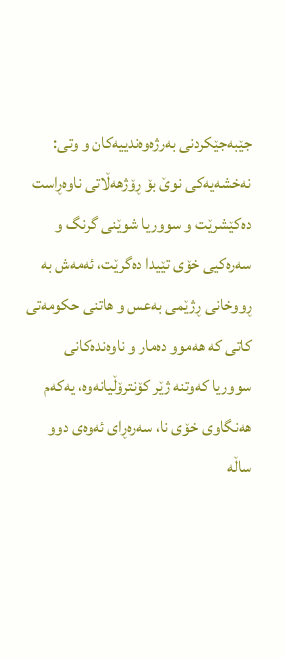جێبەجێکردنی بەرژەوەندییەکان و وتی: نەخشەیەکی نوێ بۆ ڕۆژهەڵاتی ناوەڕاست دەکێشرێت و سووریا شوێنی گرنگ و سەرەکیی خۆی تێیدا دەگرێت، ئەمەش بە ڕووخانی ڕژێمی بەعس و هاتنی حکومەتی کاتی کە هەموو دەمار و ناوەندەکانی سووریا کەوتنە ژێر کۆنترۆڵیانەوە، یەکەم هەنگاوی خۆی نا، سەرەڕای ئەوەی دوو ساڵە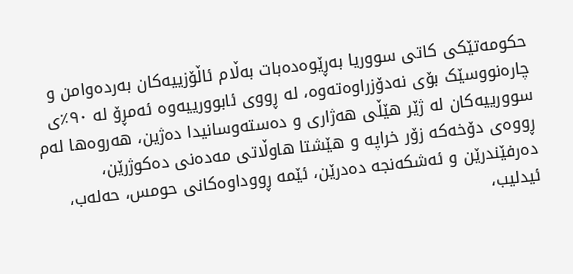حکومەتێکی کاتی سووریا بەڕێوەدەبات بەڵام ئاڵۆزییەکان بەردەوامن و چارەنووسێک بۆی نەدۆزراوەتەوە، لە ڕووی ئابوورییەوە ئەمڕۆ لە ٩٠٪ی سوورییەکان لە ژێر هێڵی هەژاری و دەستەوسانیدا دەژین، هەروەها لەم ڕووەی دۆخەکە زۆر خراپە و هێشتا هاوڵاتی مەدەنی دەکوژرێن، دەرفێندرێن و ئەشکەنجە دەدرێن، ئێمە ڕووداوەکانی حومس، حەلەب، ئیدلیب،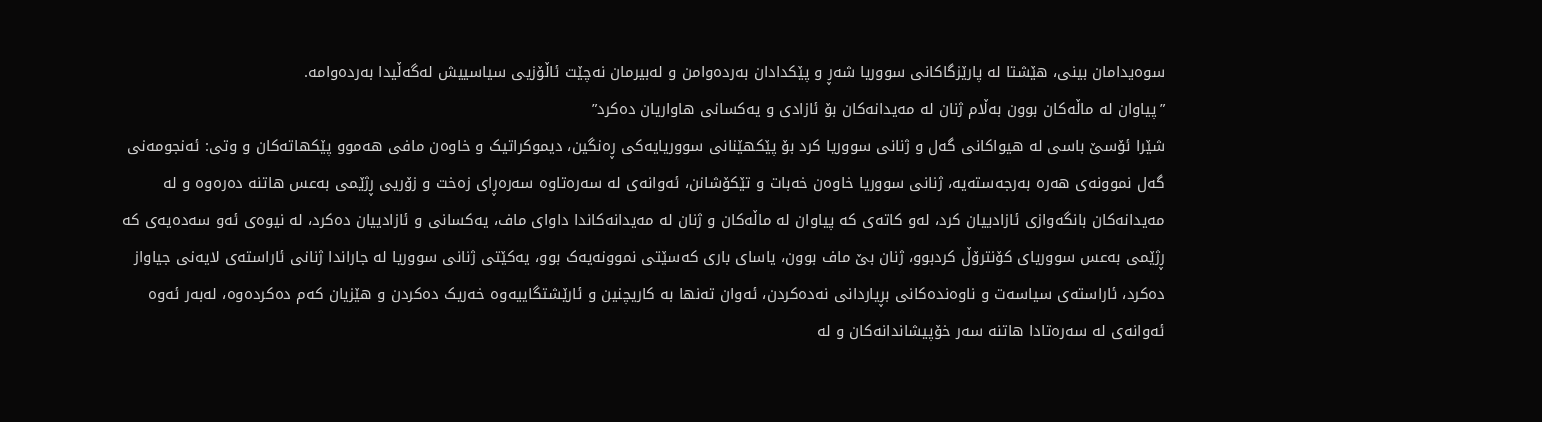سوەیدامان بینی، هێشتا لە پارێزگاکانی سووریا شەڕ و پێکدادان بەردەوامن و لەبیرمان نەچێت ئاڵۆزیی سیاسییش لەگەڵیدا بەردەوامە.
”پیاوان لە ماڵەکان بوون بەڵام ژنان لە مەیدانەکان بۆ ئازادی و یەکسانی هاواریان دەکرد”
شێرا ئۆسێ باسی لە هیواکانی گەل و ژنانی سووریا کرد بۆ پێکهێنانی سووریایەکی ڕەنگین، دیموکراتیک و خاوەن مافی هەموو پێکهاتەکان و وتی: ئەنجومەنی گەل نموونەی هەرە بەرجەستەیە، ژنانی سووریا خاوەن خەبات و تێکۆشانن، ئەوانەی لە سەرەتاوە سەرەڕای زەخت و زۆریی ڕژێمی بەعس هاتنە دەرەوە و لە مەیدانەکان بانگەوازی ئازادییان کرد، لەو کاتەی کە پیاوان لە ماڵەکان و ژنان لە مەیدانەکاندا داوای ماف، یەکسانی و ئازادییان دەکرد، لە نیوەی ئەو سەدەیەی کە ڕژێمی بەعس سووریای کۆنترۆڵ کردبوو، ژنان بێ ماف بوون، یاسای باری کەسێتی نموونەیەک بوو، یەکێتی ژنانی سووریا لە جاراندا ژنانی ئاراستەی لایەنی جیاواز دەکرد، ئاراستەی سیاسەت و ناوەندەکانی بڕیاردانی نەدەکردن، ئەوان تەنها بە کاریچنین و ئارێشتگاییەوە خەریک دەکردن و هێزیان کەم دەکردەوە، لەبەر ئەوە ئەوانەی لە سەرەتادا هاتنە سەر خۆپیشاندانەکان و لە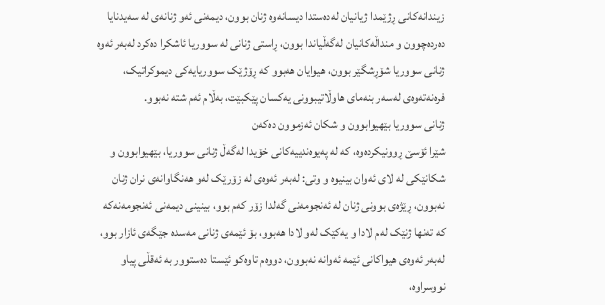زیندانەکانی ڕژێمدا ژیانیان لەدەستدا دیسانەوە ژنان بوون، دیمەنی ئەو ژنانەی لە سەیدنایا دەردەچوون و منداڵەکانیان لەگەڵیاندا بوون، ڕاستی ژنانی لە سووریا ئاشکرا دەکرد لەبەر ئەوە ژنانی سووریا شۆڕشگێر بوون، هیوایان هەبوو کە ڕۆژێک سووریایەکی دیموکراتیک، فرەنەتەوەی لەسەر بنەمای هاوڵاتیبوونی یەکسان پێکبێت، بەڵام ئەم شتە نەبوو.
ژنانی سووریا بێهیوابوون و شکان ئەزموون دەکەن
شێرا ئۆسێ ڕوونیکردەوە، کە لە پەیوەندییەکانی خۆیدا لەگەڵ ژنانی سووریا، بێهیوابوون و شکانێکی لە لای ئەوان بینیوە و وتی: لەبەر ئەوەی لە زۆرێک لەو هەنگاوانەی نران ژنان نەبوون، ڕێژەی بوونی ژنان لە ئەنجومەنی گەلدا زۆر کەم بوو، بینینی دیمەنی ئەنجومەنەکە کە تەنها ژنێک لەم لادا و یەکێک لەو لادا هەبوو، بۆ ئێمەی ژنانی مەسدە جێگەی ئازار بوو، لەبەر ئەوەی هیواکانی ئێمە ئەوانە نەبوون، دووەم تاوەکو ئێستا دەستوور بە ئەقڵی پیاو نووسراوە،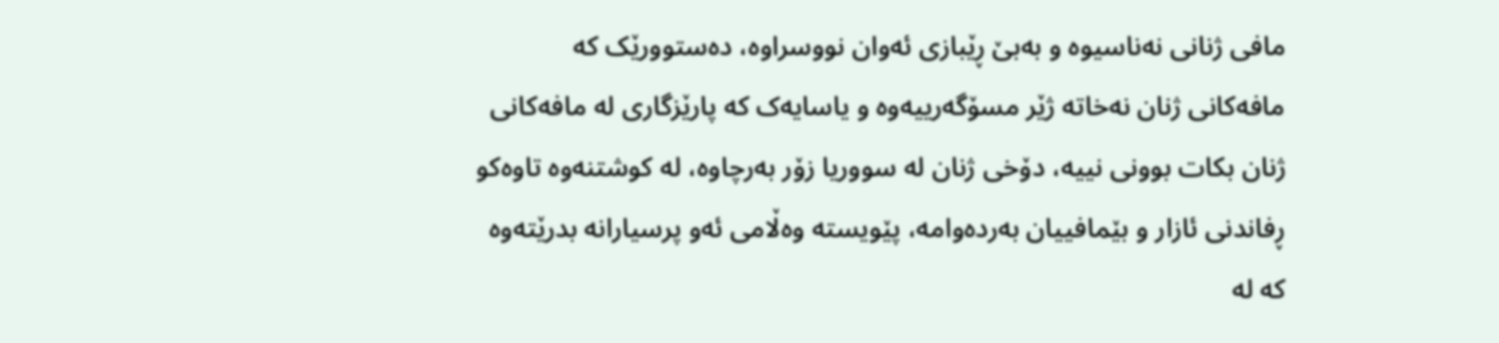مافی ژنانی نەناسیوە و بەبێ ڕێبازی ئەوان نووسراوە، دەستوورێک کە مافەکانی ژنان نەخاتە ژێر مسۆگەرییەوە و یاسایەک کە پارێزگاری لە مافەکانی ژنان بکات بوونی نییە، دۆخی ژنان لە سووریا زۆر بەرچاوە، لە کوشتنەوە تاوەکو ڕفاندنی ئازار و بێمافییان بەردەوامە، پێویستە وەڵامی ئەو پرسیارانە بدرێتەوە کە لە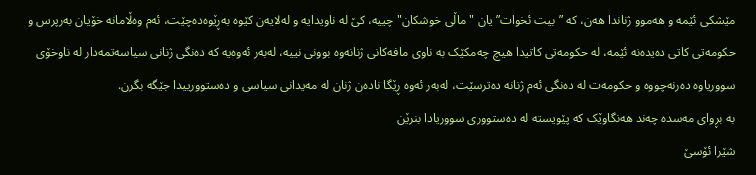مێشکی ئێمە و هەموو ژناندا هەن، کە ”بیت ئخوات” یان "ماڵی خوشکان" چییە، کێ لە ناویدایە و لەلایەن کێوە بەڕێوەدەچێت، ئەم وەڵامانە خۆیان بەرپرس و حکومەتی کاتی دەیدەنە ئێمە، لە حکومەتی کاتیدا هیچ چەمکێک بە ناوی مافەکانی ژنانەوە بوونی نییە، لەبەر ئەوەیە کە دەنگی ژنانی سیاسەتمەدار لە ناوخۆی سووریاوە دەرنەچووە و حکومەت لە دەنگی ئەم ژنانە دەترسێت، لەبەر ئەوە ڕێگا نادەن ژنان لە مەیدانی سیاسی و دەستوورییدا جێگە بگرن.
بە بڕوای مەسدە چەند هەنگاوێک کە پێویستە لە دەستووری سووریادا بنرێن
شێرا ئۆسێ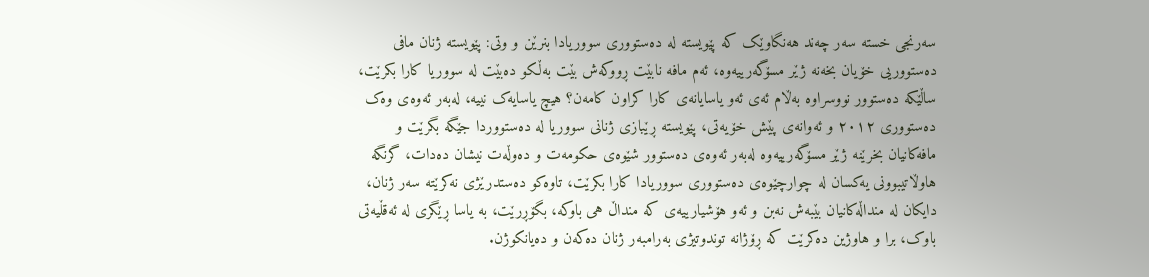سەرنجی خستە سەر چەند هەنگاوێک کە پێویستە لە دەستووری سووریادا بنرێن و وتی: پێویستە ژنان مافی دەستووریی خۆیان بخەنە ژێر مسۆگەرییەوە، ئەم مافە نابێت ڕووکەش بێت بەڵکو دەبێت لە سووریا کارا بکرێت، ساڵێکە دەستوور نووسراوە بەڵام ئەی ئەو یاسایانەی کارا کراون کامەن؟ هیچ یاسایەک نییە، لەبەر ئەوەی وەک دەستووری ٢٠١٢ و ئەوانەی پێش خۆیەتی، پێویستە ڕێبازی ژنانی سووریا لە دەستووردا جێگە بگرێت و مافەکانیان بخرێنە ژێر مسۆگەرییەوە لەبەر ئەوەی دەستوور شێوەی حکومەت و دەوڵەت نیشان دەدات، گرنگە هاوڵاتیبوونی یەکسان لە چوارچێوەی دەستووری سووریادا کارا بکرێت، تاوەکو دەستدرێژی نەکرێتە سەر ژنان، دایکان لە منداڵەکانیان بێبەش نەبن و ئەو هۆشیارییەی کە منداڵ هی باوکە، بگۆڕرێت، بە یاسا ڕێگری لە ئەقڵیەتی باوک، برا و هاوژین دەکرێت کە ڕۆژانە توندوتیژی بەرامبەر ژنان دەکەن و دەیانکوژن.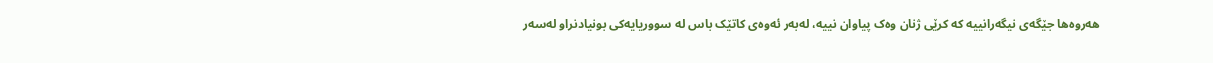هەروەها جێگەی نیگەرانییە کە کرێی ژنان وەک پیاوان نییە، لەبەر ئەوەی کاتێک باس لە سووریایەکی بونیادنراو لەسەر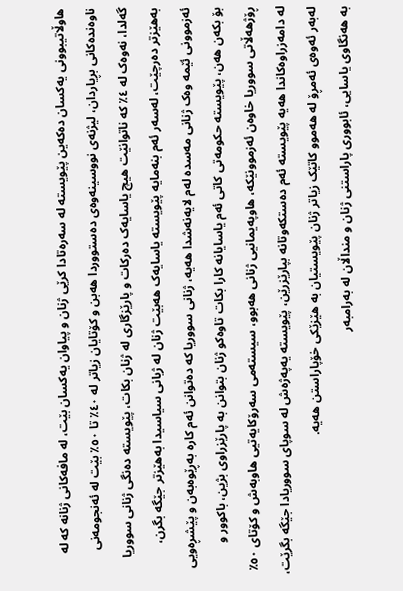هاوڵاتیبوونی یەکسان دەکەین پێویستە لە سەرەتادا کرێی ژنان و پیاوان یەکسان بێت، لە مافەکانی ژنانە کە لە ناوەندەکانی بڕیاردان، لیژنەی نووسینەوەی دەستووردا هەبن و کۆتایان زیاتر لە ٤٠٪ تا ٥٠٪ بێت لە ئەنجومەنی گەلدا، نەوەک لە ٤٪ کە ناتوانێت هیچ یاسایەک دەرکات و پارێزگاری لە ژنان بکات، پێویستە دەنگی ژنانی سووریا بەهێزتر دەرچێت، لەسەر ئەم بنەمایە پێویستە یاسایەک هەبێت ژنان لە ژیانی سیاسیدا بەهێزتر جێگە بگرن، ئەزموونی ئێمە وەک ژنانی مەسدە لەم لایەنەشدا هەیە، ژنانی سووریا کە دەتوانن ئەم کارە بەڕێوەبەن و پێشڕەویی بۆ بکەن هەن، پێویستە حکومەتی کاتی ئەم یاسایانە کارا بکات تاوەکو ژنان بتوانن بە پارێزراوی بژین، باکوور و ڕۆژهەڵاتی سووریا خاوەن ئەزموونێکە، هاوپەیمانیی ژنانی هەبوو، سیستەمی سەرۆکایەتیی هاوبەش و کۆتای ٥٠٪ لە دامەزراوەکاندا هەیە پێویستە ئەم دەستکەوتانە بپارێزرێن، پێویستە یەپەژەش لە سوپای سووریادا جێگە بگرێت، لەبەر ئەوەی ئەمڕۆ لە هەموو کاتێک زیاتر ژنان پێویستیان بە هێزێکی خۆپاراستن هەیە.
بە هەنگاوی یاسایی، ئابووری پاراستنی ژنان و منداڵان لە بەرامبەر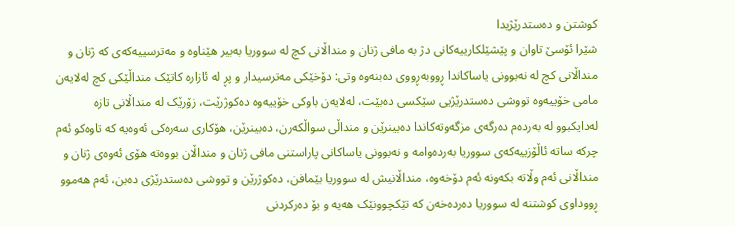کوشتن و دەستدرێژیدا
شێرا ئۆسێ تاوان و پێشێلکارییەکانی دژ بە مافی ژنان و منداڵانی کچ لە سووریا بەبیر هێناوە و مەترسییەکەی کە ژنان و منداڵانی کچ لە نەبوونی یاساکاندا ڕووبەڕووی دەبنەوە وتی: دۆخێکی مەترسیدار و پڕ لە ئازارە کاتێک منداڵێکی کچ لەلایەن مامی خۆییەوە تووشی دەستدرێژیی سێکسی دەبێت، لەلایەن باوکی خۆییەوە دەکوژرێت، زۆرێک لە منداڵانی تازە لەدایکبوو لە بەردەم دەرگەی مزگەوتەکاندا دەبینرێن و منداڵی سواڵکەرن، دەبینرێن، هۆکاری سەرەکی ئەوەیە کە تاوەکو ئەم چرکە ساتە ئاڵۆزییەکەی سووریا بەردەوامە و نەبوونی یاساکانی پاراستنی مافی ژنان و منداڵان بووەتە هۆی ئەوەی ژنان و منداڵانی ئەم وڵاتە بکەونە ئەم دۆخەوە، منداڵانیش لە سووریا بێمافن، دەکوژرێن و تووشی دەستدرێژی دەبن، ئەم هەموو ڕووداوی کوشتنە لە سووریا دەردەخەن کە تێکچوونێک هەیە و بۆ دەرکردنی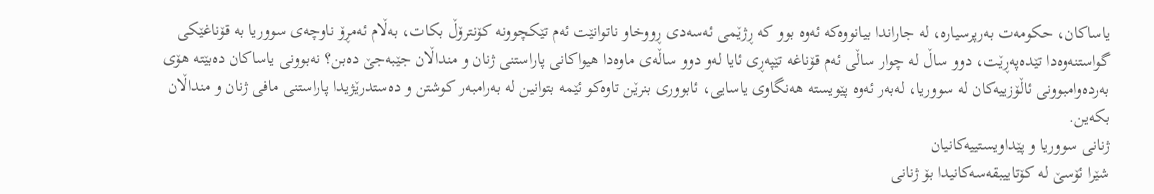یاساکان، حکومەت بەرپرسیارە، لە جاراندا بیانووەکە ئەوە بوو کە ڕژێمی ئەسەدی ڕووخاو ناتوانێت ئەم تێکچوونە کۆنترۆڵ بکات، بەڵام ئەمڕۆ ناوچەی سووریا بە قۆناغێکی گواستنەوەدا تێدەپەڕێت، دوو ساڵ لە چوار ساڵی ئەم قۆناغە تێپەڕی ئایا لەو دوو ساڵەی ماوەدا هیواکانی پاراستنی ژنان و منداڵان جێبەجێ دەبن؟ نەبوونی یاساکان دەبێتە هۆی بەردەوامبوونی ئاڵۆزییەکان لە سووریا، لەبەر ئەوە پێویستە هەنگاوی یاسایی، ئابووری بنرێن تاوەکو ئێمە بتوانین لە بەرامبەر کوشتن و دەستدرێژیدا پاراستنی مافی ژنان و منداڵان بکەین.
ژنانی سووریا و پێداویستییەکانیان
شێرا ئۆسێ لە کۆتاییبقەسەکانیدا بۆ ژنانی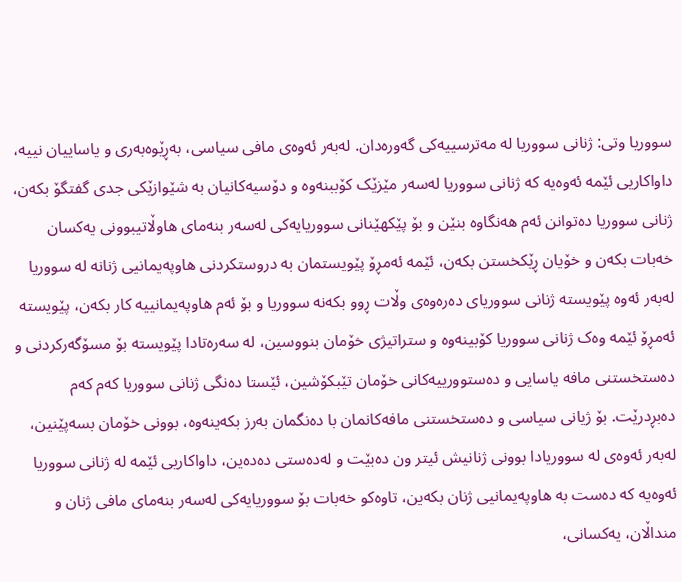سووریا وتی: ژنانی سووریا لە مەترسییەکی گەورەدان. لەبەر ئەوەی مافی سیاسی، بەڕێوەبەری و یاساییان نییە، داواکاریی ئێمە ئەوەیە کە ژنانی سووریا لەسەر مێزێک کۆببنەوە و دۆسیەکانیان بە شێوازێکی جدی گفتگۆ بکەن، ژنانی سووریا دەتوانن ئەم هەنگاوە بنێن و بۆ پێکهێنانی سووریایەکی لەسەر بنەمای هاوڵاتیبوونی یەکسان خەبات بکەن و خۆیان ڕێکخستن بکەن، ئێمە ئەمڕۆ پێویستمان بە دروستکردنی هاوپەیمانیی ژنانە لە سووریا لەبەر ئەوە پێویستە ژنانی سووریای دەرەوەی وڵات ڕوو بکەنە سووریا و بۆ ئەم هاوپەیمانییە کار بکەن، پێویستە ئەمڕۆ ئێمە وەک ژنانی سووریا کۆبینەوە و ستراتیژی خۆمان بنووسین، لە سەرەتادا پێویستە بۆ مسۆگەرکردنی و دەستخستنی مافە یاسایی و دەستوورییەکانی خۆمان تێبکۆشین، ئێستا دەنگی ژنانی سووریا کەم کەم دەبڕدرێت. بۆ ژیانی سیاسی و دەستخستنی مافەکانمان با دەنگمان بەرز بکەینەوە، بوونی خۆمان بسەپێنین، لەبەر ئەوەی لە سووریادا بوونی ژنانیش ئیتر ون دەبێت و لەدەستی دەدەین، داواکاریی ئێمە لە ژنانی سووریا ئەوەیە کە دەست بە هاوپەیمانیی ژنان بکەین، تاوەکو خەبات بۆ سووریایەکی لەسەر بنەمای مافی ژنان و منداڵان، یەکسانی،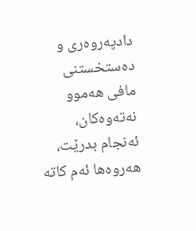دادپەروەری و دەستخستنی مافی هەموو نەتەوەکان، ئەنجام بدرێت، هەروەها ئەم کاتە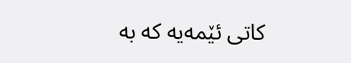کاتی ئێمەیە کە بە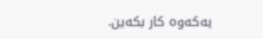یەکەوە کار بکەین.